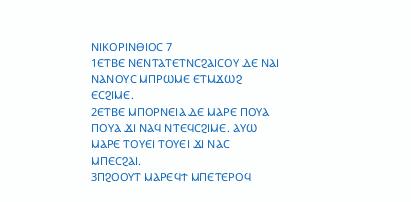ⲚⲒⲔⲞⲢⲒⲚⲐⲒⲞⲤ 7
1ⲈⲦⲂⲈ ⲚⲈⲚⲦⲀⲦⲈⲦⲚⲤϨⲀⲒⲤⲞⲨ ⲆⲈ ⲚⲀⲒ ⲚⲀⲚⲞⲨⲤ ⲘⲠⲢⲰⲘⲈ ⲈⲦⲘϪⲰϨ ⲈⲤϨⲒⲘⲈ.
2ⲈⲦⲂⲈ ⲘⲠⲞⲢⲚⲈⲒⲀ ⲆⲈ ⲘⲀⲢⲈ ⲠⲞⲨⲀ ⲠⲞⲨⲀ ϪⲒ ⲚⲀϤ ⲚⲦⲈϤⲤϨⲒⲘⲈ. ⲀⲨⲰ ⲘⲀⲢⲈ ⲦⲞⲨⲈⲒ ⲦⲞⲨⲈⲒ ϪⲒ ⲚⲀⲤ ⲘⲠⲈⲤϨⲀⲒ.
3ⲠϨⲞⲞⲨⲦ ⲘⲀⲢⲈϤϮ ⲘⲠⲈⲦⲈⲢⲞϤ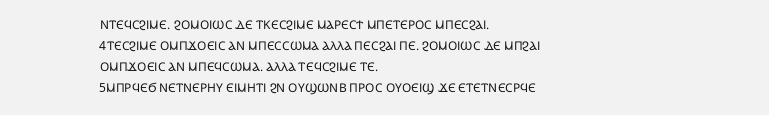ⲚⲦⲈϤⲤϨⲒⲘⲈ. ϨⲞⲘⲞⲒⲰⲤ ⲆⲈ ⲦⲔⲈⲤϨⲒⲘⲈ ⲘⲀⲢⲈⲤϮ ⲘⲠⲈⲦⲈⲢⲞⲤ ⲘⲠⲈⲤϨⲀⲒ.
4ⲦⲈⲤϨⲒⲘⲈ ⲞⲘⲠϪⲞⲈⲒⲤ ⲀⲚ ⲘⲠⲈⲤⲤⲰⲘⲀ ⲀⲖⲖⲀ ⲠⲈⲤϨⲀⲒ ⲠⲈ. ϨⲞⲘⲞⲒⲰⲤ ⲆⲈ ⲘⲠϨⲀⲒ ⲞⲘⲠϪⲞⲈⲒⲤ ⲀⲚ ⲘⲠⲈϤⲤⲰⲘⲀ. ⲀⲖⲖⲀ ⲦⲈϤⲤϨⲒⲘⲈ ⲦⲈ.
5ⲘⲠⲢϤⲈϬ ⲚⲈⲦⲚⲈⲢⲎⲨ ⲈⲒⲘⲎⲦⲒ ϨⲚ ⲞⲨϢⲰⲚⲂ ⲠⲢⲞⲤ ⲞⲨⲞⲈⲒϢ ϪⲈ ⲈⲦⲈⲦⲚⲈⲤⲢϤⲈ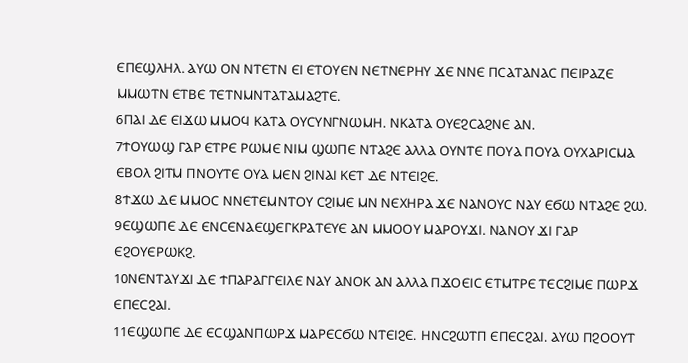ⲈⲠⲈϢⲖⲎⲖ. ⲀⲨⲰ ⲞⲚ ⲚⲦⲈⲦⲚ ⲈⲒ ⲈⲦⲞⲨⲈⲚ ⲚⲈⲦⲚⲈⲢⲎⲨ ϪⲈ ⲚⲚⲈ ⲠⲤⲀⲦⲀⲚⲀⲤ ⲠⲈⲒⲢⲀⲌⲈ ⲘⲘⲰⲦⲚ ⲈⲦⲂⲈ ⲦⲈⲦⲚⲘⲚⲦⲀⲦⲀⲘⲀϨⲦⲈ.
6ⲠⲀⲒ ⲆⲈ ⲈⲒϪⲰ ⲘⲘⲞϤ ⲔⲀⲦⲀ ⲞⲨⲤⲨⲚⲄⲚⲰⲘⲎ. ⲚⲔⲀⲦⲀ ⲞⲨⲈϨⲤⲀϨⲚⲈ ⲀⲚ.
7ϮⲞⲨⲰϢ ⲄⲀⲢ ⲈⲦⲢⲈ ⲢⲰⲘⲈ ⲚⲒⲘ ϢⲰⲠⲈ ⲚⲦⲀϨⲈ ⲀⲖⲖⲀ ⲞⲨⲚⲦⲈ ⲠⲞⲨⲀ ⲠⲞⲨⲀ ⲞⲨⲬⲀⲢⲒⲤⲘⲀ ⲈⲂⲞⲖ ϨⲒⲦⲘ ⲠⲚⲞⲨⲦⲈ ⲞⲨⲀ ⲘⲈⲚ ϨⲒⲚⲀⲒ ⲔⲈⲦ ⲆⲈ ⲚⲦⲈⲒϨⲈ.
8ϮϪⲰ ⲆⲈ ⲘⲘⲞⲤ ⲚⲚⲈⲦⲈⲘⲚⲦⲞⲨ ⲤϨⲒⲘⲈ ⲘⲚ ⲚⲈⲬⲎⲢⲀ ϪⲈ ⲚⲀⲚⲞⲨⲤ ⲚⲀⲨ ⲈϬⲰ ⲚⲦⲀϨⲈ ϨⲰ.
9ⲈϢⲰⲠⲈ ⲆⲈ ⲈⲚⲤⲈⲚⲀⲈϢⲈⲄⲔⲢⲀⲦⲈⲨⲈ ⲀⲚ ⲘⲘⲞⲞⲨ ⲘⲀⲢⲞⲨϪⲒ. ⲚⲀⲚⲞⲨ ϪⲒ ⲄⲀⲢ ⲈϨⲞⲨⲈⲢⲰⲔϨ.
10ⲚⲈⲚⲦⲀⲨϪⲒ ⲆⲈ ϮⲠⲀⲢⲀⲄⲄⲈⲒⲖⲈ ⲚⲀⲨ ⲀⲚⲞⲔ ⲀⲚ ⲀⲖⲖⲀ ⲠϪⲞⲈⲒⲤ ⲈⲦⲘⲦⲢⲈ ⲦⲈⲤϨⲒⲘⲈ ⲠⲰⲢϪ ⲈⲠⲈⲤϨⲀⲒ.
11ⲈϢⲰⲠⲈ ⲆⲈ ⲈⲤϢⲀⲚⲠⲰⲢϪ ⲘⲀⲢⲈⲤϬⲰ ⲚⲦⲈⲒϨⲈ. ⲎⲚⲤϨⲰⲦⲠ ⲈⲠⲈⲤϨⲀⲒ. ⲀⲨⲰ ⲠϨⲞⲞⲨⲦ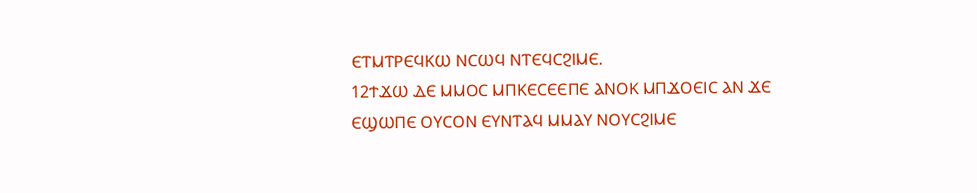ⲈⲦⲘⲦⲢⲈϤⲔⲰ ⲚⲤⲰϤ ⲚⲦⲈϤⲤϨⲒⲘⲈ.
12ϮϪⲰ ⲆⲈ ⲘⲘⲞⲤ ⲘⲠⲔⲈⲤⲈⲈⲠⲈ ⲀⲚⲞⲔ ⲘⲠϪⲞⲈⲒⲤ ⲀⲚ ϪⲈ ⲈϢⲰⲠⲈ ⲞⲨⲤⲞⲚ ⲈⲨⲚⲦⲀϤ ⲘⲘⲀⲨ ⲚⲞⲨⲤϨⲒⲘⲈ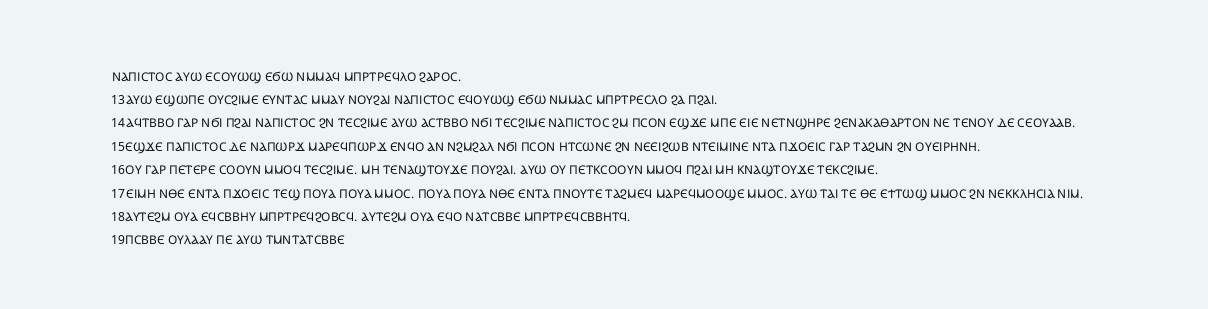ⲚⲀⲠⲒⲤⲦⲞⲤ ⲀⲨⲰ ⲈⲤⲞⲨⲰϢ ⲈϬⲰ ⲚⲘⲘⲀϤ ⲘⲠⲢⲦⲢⲈϤⲖⲞ ϨⲀⲢⲞⲤ.
13ⲀⲨⲰ ⲈϢⲰⲠⲈ ⲞⲨⲤϨⲒⲘⲈ ⲈⲨⲚⲦⲀⲤ ⲘⲘⲀⲨ ⲚⲞⲨϨⲀⲒ ⲚⲀⲠⲒⲤⲦⲞⲤ ⲈϤⲞⲨⲰϢ ⲈϬⲰ ⲚⲘⲘⲀⲤ ⲘⲠⲢⲦⲢⲈⲤⲖⲞ ϨⲀ ⲠϨⲀⲒ.
14ⲀϤⲦⲂⲂⲞ ⲄⲀⲢ ⲚϬⲒ ⲠϨⲀⲒ ⲚⲀⲠⲒⲤⲦⲞⲤ ϨⲚ ⲦⲈⲤϨⲒⲘⲈ ⲀⲨⲰ ⲀⲤⲦⲂⲂⲞ ⲚϬⲒ ⲦⲈⲤϨⲒⲘⲈ ⲚⲀⲠⲒⲤⲦⲞⲤ ϨⲘ ⲠⲤⲞⲚ ⲈϢϪⲈ ⲘⲠⲈ ⲈⲒⲈ ⲚⲈⲦⲚϢⲎⲢⲈ ϨⲈⲚⲀⲔⲀⲐⲀⲢⲦⲞⲚ ⲚⲈ ⲦⲈⲚⲞⲨ ⲆⲈ ⲤⲈⲞⲨⲀⲀⲂ.
15ⲈϢϪⲈ ⲠⲀⲠⲒⲤⲦⲞⲤ ⲆⲈ ⲚⲀⲠⲰⲢϪ ⲘⲀⲢⲈϤⲠⲰⲢϪ ⲈⲚϤⲞ ⲀⲚ ⲚϨⲘϨⲀⲖ ⲚϬⲒ ⲠⲤⲞⲚ ⲎⲦⲤⲰⲚⲈ ϨⲚ ⲚⲈⲈⲒϨⲰⲂ ⲚⲦⲈⲒⲘⲒⲚⲈ ⲚⲦⲀ ⲠϪⲞⲈⲒⲤ ⲄⲀⲢ ⲦⲀϨⲘⲚ ϨⲚ ⲞⲨⲈⲒⲢⲎⲚⲎ.
16ⲞⲨ ⲄⲀⲢ ⲠⲈⲦⲈⲢⲈ ⲤⲞⲞⲨⲚ ⲘⲘⲞϤ ⲦⲈⲤϨⲒⲘⲈ. ⲘⲎ ⲦⲈⲚⲀϢⲦⲞⲨϪⲈ ⲠⲞⲨϨⲀⲒ. ⲀⲨⲰ ⲞⲨ ⲠⲈⲦⲔⲤⲞⲞⲨⲚ ⲘⲘⲞϤ ⲠϨⲀⲒ ⲘⲎ ⲔⲚⲀϢⲦⲞⲨϪⲈ ⲦⲈⲔⲤϨⲒⲘⲈ.
17ⲈⲒⲘⲎ ⲚⲐⲈ ⲈⲚⲦⲀ ⲠϪⲞⲈⲒⲤ ⲦⲈϢ ⲠⲞⲨⲀ ⲠⲞⲨⲀ ⲘⲘⲞⲤ. ⲠⲞⲨⲀ ⲠⲞⲨⲀ ⲚⲐⲈ ⲈⲚⲦⲀ ⲠⲚⲞⲨⲦⲈ ⲦⲀϨⲘⲈϤ ⲘⲀⲢⲈϤⲘⲞⲞϢⲈ ⲘⲘⲞⲤ. ⲀⲨⲰ ⲦⲀⲒ ⲦⲈ ⲐⲈ ⲈϮⲦⲰϢ ⲘⲘⲞⲤ ϨⲚ ⲚⲈⲔⲔⲖⲎⲤⲒⲀ ⲚⲒⲘ.
18ⲀⲨⲦⲈϨⲘ ⲞⲨⲀ ⲈϤⲤⲂⲂⲎⲨ ⲘⲠⲢⲦⲢⲈϤϨⲞⲂⲤϤ. ⲀⲨⲦⲈϨⲘ ⲞⲨⲀ ⲈϤⲞ ⲚⲀⲦⲤⲂⲂⲈ ⲘⲠⲢⲦⲢⲈϤⲤⲂⲂⲎⲦϤ.
19ⲠⲤⲂⲂⲈ ⲞⲨⲖⲀⲀⲨ ⲠⲈ ⲀⲨⲰ ⲦⲘⲚⲦⲀⲦⲤⲂⲂⲈ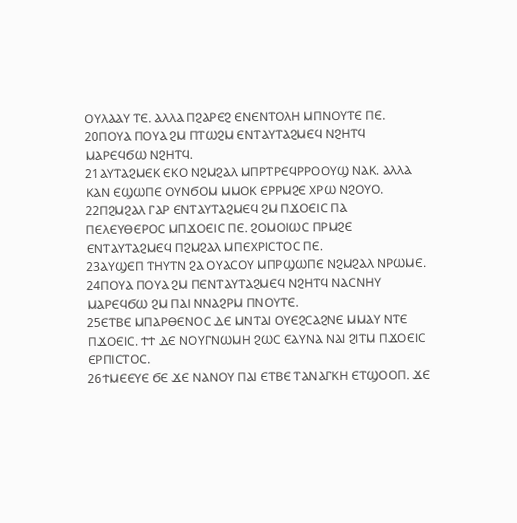ⲞⲨⲖⲀⲀⲨ ⲦⲈ. ⲀⲖⲖⲀ ⲠϨⲀⲢⲈϨ ⲈⲚⲈⲚⲦⲞⲖⲎ ⲘⲠⲚⲞⲨⲦⲈ ⲠⲈ.
20ⲠⲞⲨⲀ ⲠⲞⲨⲀ ϨⲘ ⲠⲦⲰϨⲘ ⲈⲚⲦⲀⲨⲦⲀϨⲘⲈϤ ⲚϨⲎⲦϤ ⲘⲀⲢⲈϤϬⲰ ⲚϨⲎⲦϤ.
21ⲀⲨⲦⲀϨⲘⲈⲔ ⲈⲔⲞ ⲚϨⲘϨⲀⲖ ⲘⲠⲢⲦⲢⲈϤⲢⲢⲞⲞⲨϢ ⲚⲀⲔ. ⲀⲖⲖⲀ ⲔⲀⲚ ⲈϢⲰⲠⲈ ⲞⲨⲚϬⲞⲘ ⲘⲘⲞⲔ ⲈⲢⲢⲘϨⲈ ⲬⲢⲰ ⲚϨⲞⲨⲞ.
22ⲠϨⲘϨⲀⲖ ⲄⲀⲢ ⲈⲚⲦⲀⲨⲦⲀϨⲘⲈϤ ϨⲘ ⲠϪⲞⲈⲒⲤ ⲠⲀ ⲠⲈⲖⲈⲨⲐⲈⲢⲞⲤ ⲘⲠϪⲞⲈⲒⲤ ⲠⲈ. ϨⲞⲘⲞⲒⲰⲤ ⲠⲢⲘϨⲈ ⲈⲚⲦⲀⲨⲦⲀϨⲘⲈϤ ⲠϨⲘϨⲀⲖ ⲘⲠⲈⲬⲢⲒⲤⲦⲞⲤ ⲠⲈ.
23ⲀⲨϢⲈⲠ ⲦⲎⲨⲦⲚ ϨⲀ ⲞⲨⲀⲤⲞⲨ ⲘⲠⲢϢⲰⲠⲈ ⲚϨⲘϨⲀⲖ ⲚⲢⲰⲘⲈ.
24ⲠⲞⲨⲀ ⲠⲞⲨⲀ ϨⲘ ⲠⲈⲚⲦⲀⲨⲦⲀϨⲘⲈϤ ⲚϨⲎⲦϤ ⲚⲀⲤⲚⲎⲨ ⲘⲀⲢⲈϤϬⲰ ϨⲘ ⲠⲀⲒ ⲚⲚⲀϨⲢⲘ ⲠⲚⲞⲨⲦⲈ.
25ⲈⲦⲂⲈ ⲘⲠⲀⲢⲐⲈⲚⲞⲤ ⲆⲈ ⲘⲚⲦⲀⲒ ⲞⲨⲈϨⲤⲀϨⲚⲈ ⲘⲘⲀⲨ ⲚⲦⲈ ⲠϪⲞⲈⲒⲤ. ϮϮ ⲆⲈ ⲚⲞⲨⲄⲚⲰⲘⲎ ϨⲰⲤ ⲈⲀⲨⲚⲀ ⲚⲀⲒ ϨⲒⲦⲘ ⲠϪⲞⲈⲒⲤ ⲈⲢⲠⲒⲤⲦⲞⲤ.
26ϮⲘⲈⲈⲨⲈ ϬⲈ ϪⲈ ⲚⲀⲚⲞⲨ ⲠⲀⲒ ⲈⲦⲂⲈ ⲦⲀⲚⲀⲄⲔⲎ ⲈⲦϢⲞⲞⲠ. ϪⲈ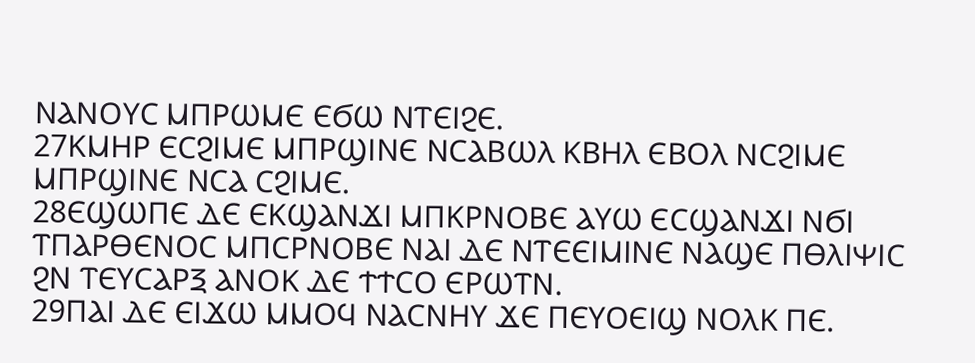ⲚⲀⲚⲞⲨⲤ ⲘⲠⲢⲰⲘⲈ ⲈϬⲰ ⲚⲦⲈⲒϨⲈ.
27ⲔⲘⲎⲢ ⲈⲤϨⲒⲘⲈ ⲘⲠⲢϢⲒⲚⲈ ⲚⲤⲀⲂⲰⲖ ⲔⲂⲎⲖ ⲈⲂⲞⲖ ⲚⲤϨⲒⲘⲈ ⲘⲠⲢϢⲒⲚⲈ ⲚⲤⲀ ⲤϨⲒⲘⲈ.
28ⲈϢⲰⲠⲈ ⲆⲈ ⲈⲔϢⲀⲚϪⲒ ⲘⲠⲔⲢⲚⲞⲂⲈ ⲀⲨⲰ ⲈⲤϢⲀⲚϪⲒ ⲚϬⲒ ⲦⲠⲀⲢⲐⲈⲚⲞⲤ ⲘⲠⲤⲢⲚⲞⲂⲈ ⲚⲀⲒ ⲆⲈ ⲚⲦⲈⲈⲒⲘⲒⲚⲈ ⲚⲀϢⲈ ⲠⲐⲖⲒⲮⲒⲤ ϨⲚ ⲦⲈⲨⲤⲀⲢⲜ ⲀⲚⲞⲔ ⲆⲈ ϮϮⲤⲞ ⲈⲢⲰⲦⲚ.
29ⲠⲀⲒ ⲆⲈ ⲈⲒϪⲰ ⲘⲘⲞϤ ⲚⲀⲤⲚⲎⲨ ϪⲈ ⲠⲈⲨⲞⲈⲒϢ ⲚⲞⲖⲔ ⲠⲈ.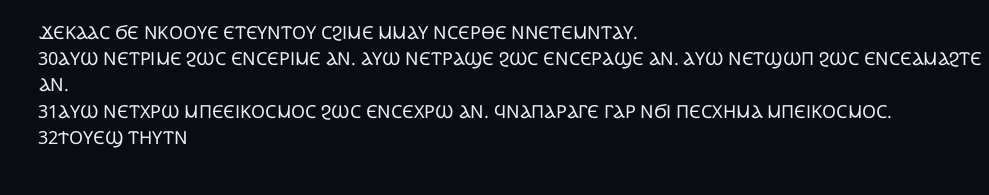ϪⲈⲔⲀⲀⲤ ϬⲈ ⲚⲔⲞⲞⲨⲈ ⲈⲦⲈⲨⲚⲦⲞⲨ ⲤϨⲒⲘⲈ ⲘⲘⲀⲨ ⲚⲤⲈⲢⲐⲈ ⲚⲚⲈⲦⲈⲘⲚⲦⲀⲨ.
30ⲀⲨⲰ ⲚⲈⲦⲢⲒⲘⲈ ϨⲰⲤ ⲈⲚⲤⲈⲢⲒⲘⲈ ⲀⲚ. ⲀⲨⲰ ⲚⲈⲦⲢⲀϢⲈ ϨⲰⲤ ⲈⲚⲤⲈⲢⲀϢⲈ ⲀⲚ. ⲀⲨⲰ ⲚⲈⲦϢⲰⲠ ϨⲰⲤ ⲈⲚⲤⲈⲀⲘⲀϨⲦⲈ ⲀⲚ.
31ⲀⲨⲰ ⲚⲈⲦⲬⲢⲰ ⲘⲠⲈⲈⲒⲔⲞⲤⲘⲞⲤ ϨⲰⲤ ⲈⲚⲤⲈⲬⲢⲰ ⲀⲚ. ϤⲚⲀⲠⲀⲢⲀⲄⲈ ⲄⲀⲢ ⲚϬⲒ ⲠⲈⲤⲬⲎⲘⲀ ⲘⲠⲈⲒⲔⲞⲤⲘⲞⲤ.
32ϮⲞⲨⲈϢ ⲦⲎⲨⲦⲚ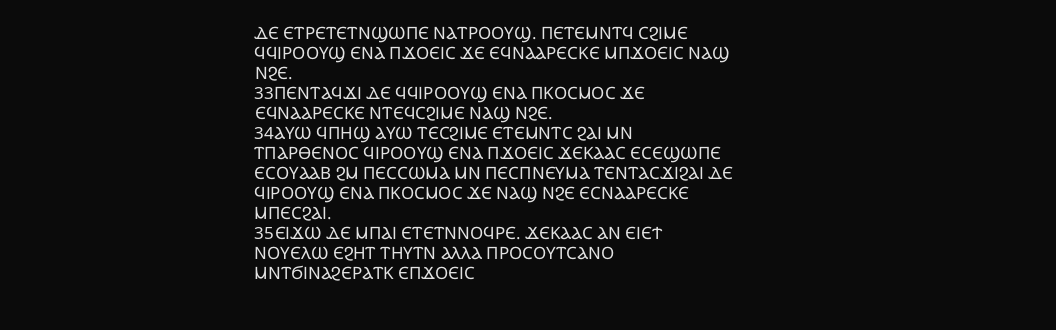ⲆⲈ ⲈⲦⲢⲈⲦⲈⲦⲚϢⲰⲠⲈ ⲚⲀⲦⲢⲞⲞⲨϢ. ⲠⲈⲦⲈⲘⲚⲦϤ ⲤϨⲒⲘⲈ ϤϤⲒⲢⲞⲞⲨϢ ⲈⲚⲀ ⲠϪⲞⲈⲒⲤ ϪⲈ ⲈϤⲚⲀⲀⲢⲈⲤⲔⲈ ⲘⲠϪⲞⲈⲒⲤ ⲚⲀϢ ⲚϨⲈ.
33ⲠⲈⲚⲦⲀϤϪⲒ ⲆⲈ ϤϤⲒⲢⲞⲞⲨϢ ⲈⲚⲀ ⲠⲔⲞⲤⲘⲞⲤ ϪⲈ ⲈϤⲚⲀⲀⲢⲈⲤⲔⲈ ⲚⲦⲈϤⲤϨⲒⲘⲈ ⲚⲀϢ ⲚϨⲈ.
34ⲀⲨⲰ ϤⲠⲎϢ ⲀⲨⲰ ⲦⲈⲤϨⲒⲘⲈ ⲈⲦⲈⲘⲚⲦⲤ ϨⲀⲒ ⲘⲚ ⲦⲠⲀⲢⲐⲈⲚⲞⲤ ϤⲒⲢⲞⲞⲨϢ ⲈⲚⲀ ⲠϪⲞⲈⲒⲤ ϪⲈⲔⲀⲀⲤ ⲈⲤⲈϢⲰⲠⲈ ⲈⲤⲞⲨⲀⲀⲂ ϨⲘ ⲠⲈⲤⲤⲰⲘⲀ ⲘⲚ ⲠⲈⲤⲠⲚⲈⲨⲘⲀ ⲦⲈⲚⲦⲀⲤϪⲒϨⲀⲒ ⲆⲈ ϤⲒⲢⲞⲞⲨϢ ⲈⲚⲀ ⲠⲔⲞⲤⲘⲞⲤ ϪⲈ ⲚⲀϢ ⲚϨⲈ ⲈⲤⲚⲀⲀⲢⲈⲤⲔⲈ ⲘⲠⲈⲤϨⲀⲒ.
35ⲈⲒϪⲰ ⲆⲈ ⲘⲠⲀⲒ ⲈⲦⲈⲦⲚⲚⲞϤⲢⲈ. ϪⲈⲔⲀⲀⲤ ⲀⲚ ⲈⲒⲈϮ ⲚⲞⲨⲈⲖⲰ ⲈϨⲎⲦ ⲦⲎⲨⲦⲚ ⲀⲖⲖⲀ ⲠⲢⲞⲤⲞⲨⲦⲤⲀⲚⲞ ⲘⲚⲦϬⲒⲚⲀϨⲈⲢⲀⲦⲔ ⲈⲠϪⲞⲈⲒⲤ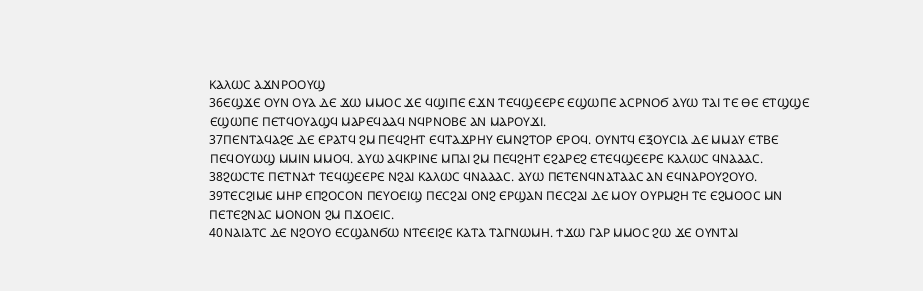ⲔⲀⲖⲰⲤ ⲀϪⲚⲢⲞⲞⲨϢ
36ⲈϢϪⲈ ⲞⲨⲚ ⲞⲨⲀ ⲆⲈ ϪⲰ ⲘⲘⲞⲤ ϪⲈ ϤϢⲒⲠⲈ ⲈϪⲚ ⲦⲈϤϢⲈⲈⲢⲈ ⲈϢⲰⲠⲈ ⲀⲤⲢⲚⲞϬ ⲀⲨⲰ ⲦⲀⲒ ⲦⲈ ⲐⲈ ⲈⲦϢϢⲈ ⲈϢⲰⲠⲈ ⲠⲈⲦϤⲞⲨⲀϢϤ ⲘⲀⲢⲈϤⲀⲀϤ ⲚϤⲢⲚⲞⲂⲈ ⲀⲚ ⲘⲀⲢⲞⲨϪⲒ.
37ⲠⲈⲚⲦⲀϤⲀϨⲈ ⲆⲈ ⲈⲢⲀⲦϤ ϨⲘ ⲠⲈϤϨⲎⲦ ⲈϤⲦⲀϪⲢⲎⲨ ⲈⲘⲚϨⲦⲞⲢ ⲈⲢⲞϤ. ⲞⲨⲚⲦϤ ⲈⲜⲞⲨⲤⲒⲀ ⲆⲈ ⲘⲘⲀⲨ ⲈⲦⲂⲈ ⲠⲈϤⲞⲨⲰϢ ⲘⲘⲒⲚ ⲘⲘⲞϤ. ⲀⲨⲰ ⲀϤⲔⲢⲒⲚⲈ ⲘⲠⲀⲒ ϨⲘ ⲠⲈϤϨⲎⲦ ⲈϨⲀⲢⲈϨ ⲈⲦⲈϤϢⲈⲈⲢⲈ ⲔⲀⲖⲰⲤ ϤⲚⲀⲀⲀⲤ.
38ϨⲰⲤⲦⲈ ⲠⲈⲦⲚⲀϮ ⲦⲈϤϢⲈⲈⲢⲈ ⲚϨⲀⲒ ⲔⲀⲖⲰⲤ ϤⲚⲀⲀⲀⲤ. ⲀⲨⲰ ⲠⲈⲦⲈⲚϤⲚⲀⲦⲀⲀⲤ ⲀⲚ ⲈϤⲚⲀⲢⲞⲨϨⲞⲨⲞ.
39ⲦⲈⲤϨⲒⲘⲈ ⲘⲎⲢ ⲈⲠϨⲞⲤⲞⲚ ⲠⲈⲨⲞⲈⲒϢ ⲠⲈⲤϨⲀⲒ ⲞⲚϨ ⲈⲢϢⲀⲚ ⲠⲈⲤϨⲀⲒ ⲆⲈ ⲘⲞⲨ ⲞⲨⲢⲘϨⲎ ⲦⲈ ⲈϨⲘⲞⲞⲤ ⲘⲚ ⲠⲈⲦⲈϨⲚⲀⲤ ⲘⲞⲚⲞⲚ ϨⲘ ⲠϪⲞⲈⲒⲤ.
40ⲚⲀⲒⲀⲦⲤ ⲆⲈ ⲚϨⲞⲨⲞ ⲈⲤϢⲀⲚϬⲰ ⲚⲦⲈⲈⲒϨⲈ ⲔⲀⲦⲀ ⲦⲀⲄⲚⲰⲘⲎ. ϮϪⲰ ⲄⲀⲢ ⲘⲘⲞⲤ ϨⲰ ϪⲈ ⲞⲨⲚⲦⲀⲒ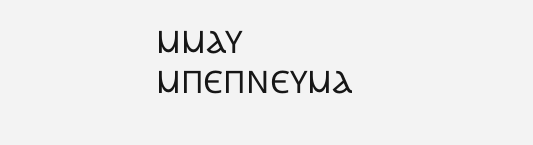ⲘⲘⲀⲨ ⲘⲠⲈⲠⲚⲈⲨⲘⲀ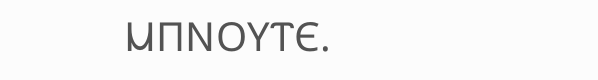ⲘⲠⲚⲞⲨⲦⲈ.